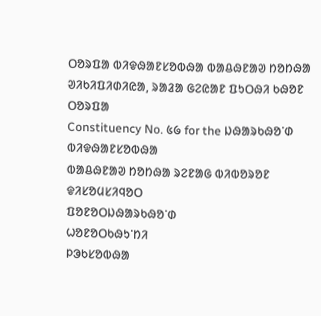ᱛᱚᱨᱯᱟ ᱵᱤᱫᱷᱟᱱᱥᱚᱵᱷᱟ ᱵᱟᱪᱷᱱᱟᱣ ᱴᱚᱴᱷᱟ
ᱣᱤᱠᱤᱯᱤᱰᱤᱭᱟ, ᱨᱟᱲᱟ ᱜᱮᱭᱟᱱ ᱯᱩᱛᱷᱤ ᱠᱷᱚᱱ
ᱛᱚᱨᱯᱟ
Constituency No. ᱕᱙ for the ᱡᱷᱟᱨᱠᱷᱚᱸᱰ ᱵᱤᱫᱷᱟᱱᱥᱚᱵᱷᱟ
ᱵᱟᱪᱷᱱᱟᱣ ᱴᱚᱴᱷᱟ ᱨᱮᱱᱟᱜ ᱵᱤᱵᱚᱨᱚᱱ
ᱫᱤᱥᱚᱢᱥᱤᱧᱚᱛ
ᱯᱚᱱᱚᱛᱡᱷᱟᱨᱠᱷᱚᱸᱰ
ᱦᱚᱱᱚᱛᱠᱷᱩᱸᱴᱤ
ᱞᱳᱠᱥᱚᱵᱷᱟ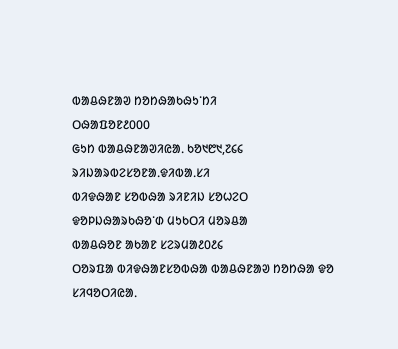ᱵᱟᱪᱷᱱᱟᱣ ᱴᱚᱴᱷᱟᱠᱷᱩᱸᱴᱤ
ᱛᱷᱟᱯᱚᱱ᱒᱐᱐᱐
ᱜᱩᱴ ᱵᱟᱪᱷᱱᱟᱣᱤᱭᱟᱹ ᱠᱚ᱑᱘᱑,᱗᱔᱔
ᱨᱤᱡᱟᱨᱵᱮᱥᱚᱱᱟᱹᱫᱤᱵᱟᱹᱥᱤ
ᱵᱤᱫᱷᱟᱱ ᱥᱚᱵᱷᱟ ᱨᱤᱱᱤᱡ ᱥᱚᱦᱮᱛ
ᱫᱚᱞᱡᱷᱟᱨᱠᱷᱚᱸᱰ ᱢᱩᱠᱛᱤ ᱢᱚᱨᱪᱟ
ᱵᱟᱪᱷᱚᱱ ᱟᱠᱟᱱ ᱥᱮᱨᱢᱟ᱒᱐᱒᱔
ᱛᱚᱨᱯᱟ ᱵᱤᱫᱷᱟᱱᱥᱚᱵᱷᱟ ᱵᱟᱪᱷᱱᱟᱣ ᱴᱚᱴᱷᱟ ᱫᱚ ᱥᱤᱧᱚᱛᱤᱭᱟᱹ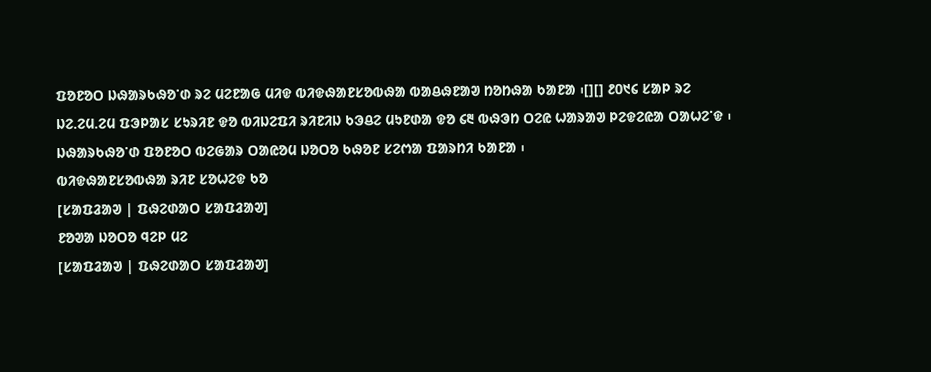ᱯᱚᱱᱚᱛ ᱡᱷᱟᱨᱠᱷᱚᱸᱰ ᱨᱮ ᱢᱮᱱᱟᱜ ᱢᱤᱫ ᱵᱤᱫᱷᱟᱱᱥᱚᱵᱷᱟ ᱵᱟᱪᱷᱱᱟᱣ ᱴᱚᱴᱷᱟ ᱠᱟᱱᱟ ᱾[][] ᱒᱐᱑᱔ ᱥᱟᱞ ᱨᱮ ᱡᱮ.ᱮᱢ.ᱮᱢ ᱯᱳᱞᱟᱥ ᱥᱩᱨᱤᱱ ᱫᱚ ᱵᱤᱡᱮᱯᱤ ᱨᱤᱱᱤᱡ ᱠᱳᱪᱮ ᱢᱩᱱᱰᱟ ᱫᱚ ᱔᱓ ᱵᱷᱳᱴ ᱛᱮᱭ ᱦᱟᱨᱟᱣ ᱞᱮᱫᱮᱭᱟ ᱛᱟᱦᱮᱸᱫ ᱾
ᱡᱷᱟᱨᱠᱷᱚᱸᱰ ᱯᱚᱱᱚᱛ ᱵᱮᱜᱟᱨ ᱛᱟᱭᱚᱢ ᱡᱚᱛᱚ ᱠᱷᱚᱱ ᱥᱮᱬᱟ ᱯᱟᱨᱴᱤ ᱠᱟᱱᱟ ᱾
ᱵᱤᱫᱷᱟᱱᱥᱚᱵᱷᱟ ᱨᱤᱱ ᱥᱚᱦᱮᱫ ᱠᱚ
[ᱥᱟᱯᱲᱟᱣ | ᱯᱷᱮᱰᱟᱛ ᱥᱟᱯᱲᱟᱣ]
ᱱᱚᱣᱟ ᱡᱚᱛᱚ ᱧᱮᱞ ᱢᱮ
[ᱥᱟᱯᱲᱟᱣ | ᱯᱷᱮᱰᱟᱛ ᱥᱟᱯᱲᱟᱣ]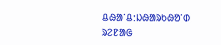ᱪᱷᱟᱸᱪ:ᱡᱷᱟᱨᱠᱷᱚᱸᱰ ᱨᱮᱱᱟᱜ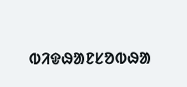ᱵᱤᱫᱷᱟᱱᱥᱚᱵᱷᱟ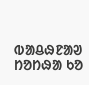ᱵᱟᱪᱷᱱᱟᱣ ᱴᱚᱴᱷᱟ ᱠᱚ